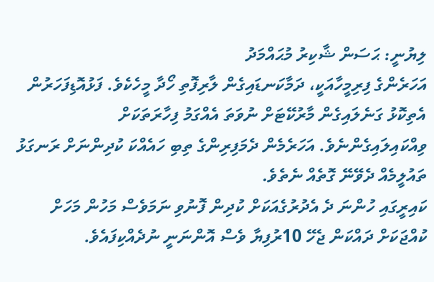ލިޔުނީ: ޙަސަން ޝާކިރު މުޙައްމަދު
އަހަރެންގެ ފިރިމީހާއަކީ، ދަމާކަނޑައިގެން ލާރިފޮތި ހޯދާ މީހެކެވެ. ފަޅުއޮޑިފަހަރުން އެތިކޮޅު ގަނެލައިގެން މާރުކޭޓަށް ނުވަތަ އެއްގަމު ފިހާރަތަކަށް ވިއްކައިލައިގެންނެވެ. އަހަރެމެން ދެމަފިރިންގެ ތިބި ހައެއްކަ ކުދިންނަށް ރަނގަޅު ތައުލީމެއް ދެވޭނޭ ގޮތެއް ނެތެވެ.
ކައިރީގައި ހުންނަ ދެ އެދުރުގެއަކަށް ކުދިން ފޮނުވި ނަމަވެސް މަހުން މަހަށް ކުއްޖަކަށް ދައްކަން ޖެހޭ 10ރުފިޔާ ވެސް އޮންނަނީ ނުދެއްކިފައެވެ.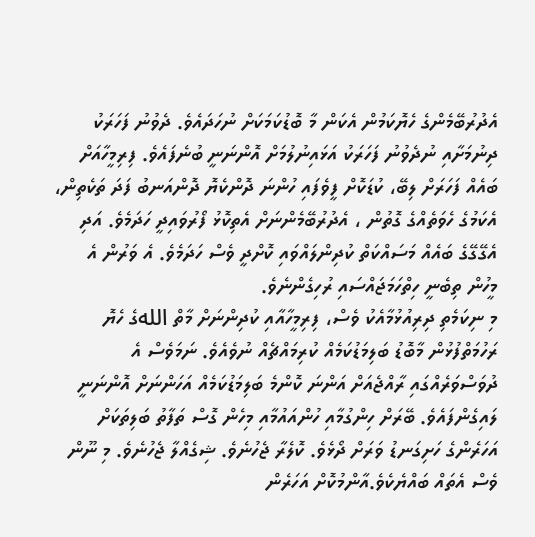އެދުރުބޭމެންގެ ހެޔޮކަމުން އެކަން މާ ބޮޑުކަމަކަށް ނުހަދައެވެ. ދެވުނު ފަހަރަކު ދިނުމަށާއި ނުދެވުނު ފަހަރަކު އަޅައިނުލުމަށް އޮންނަނީ ބުނެފައެވެ. ފިރިމީހާއަށް ބައެއް ފަހަރަށް ލިބޭ، ކުޑަކޮށް ފީވެފައި ހުންނަ ދޮންކެޔޮ ދޮންއަނބު ފަދަ ތަކެތިން، އެކަމުގެ ހެވަތެއްގެ ގޮތުން ، އެދުރުބޭމެންނަށް އެތިކޮޅު ފޯރުވައިދީ ހަދަމެވެ. އަދި އެގޭގޭގެ ބައެއް މަސައްކަތް ކުދިންލައްވައި ކޮށްދީ ވެސް ހަދަމެވެ. އެ ވަރުން އެ މީހުން ތިބެނީ ހިތްހަމަޖައްސައި ރުހިގެންނެވެ.
މި ނިކަމެތި ދިރިއުޅުމާއެކު ވެސް، ފިރިމީހާއާއި ކުދިންނަށް މާތް اللهގެ ހެޔޮ ރަހުމަތްފުޅުން މާބޮޑު ބަލިމަޑުކަމެއް ކުރިމައްޗެއް ނުވެއެވެ. ނަމަވެސް އެ ދުވަސްވަރެއްގައި ރާއްޖެއަށް އަންނަ ކޮންމެ ބަލިމަޑުކަމެއް އަހަންނަށް އޮންނަނީ ލައިގެންފައެވެ. ބޭރަށް ހިންގުމާއި ހުންއައުމާއި މިހެން ގޮސް ތަފާތު ބަލިތަކަށް އަހަރެންގެ ހަށިގަނޑު ވަރަށް ދޯޅެވެ. ކޮލެރާ ޖެހުނެވެ. ޝިގެއްލާ ޖެހުނެވެ. މި ނޫން ވެސް އެތައް ބައްޔެކެވެ.އާންމުކޮށް އަހަރެން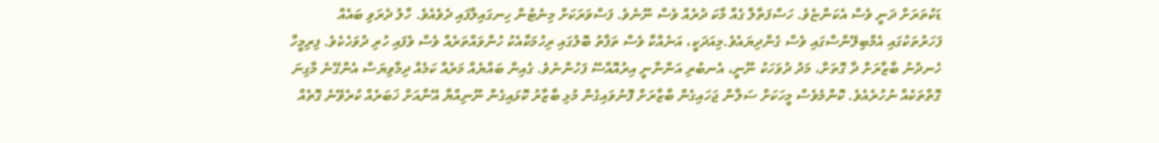ޑަކުތަރަށް ދަނީ ވެސް އެކަންޏެވެ. ހަސްފަތާލާ ގެއާ މާކަ ދުރެއް ވެސް ނޫނެވެ. ފަސްވަރަކަށް މިނެޓުން ހިނގައިލާފައި ދެވެއެވެ. ހާލު ދެރަވި ބައެއް ފަހަރުތަކުގައި އެމްބިލޭންސްގައި ވެސް ގެންދިޔައެވެ.މިއަދަކީ، އަނެއްކާ ވެސް ތަފާތު ބޮލުގައި ރިހުމަކާއެކު ހުންވައްތަރެއް ވެސް ވެފައި ހުރި ދުވަހެކެވެ. ފިރިމީހާ ހެނދުނު ބާޒާރަށް ދާ ގޮތަށް، މަދު ދުވަހަކު ނޫނީ، އެނބުރި އަންނާނީ އިރުއޮއްސޭ ފަހުންނެވެ. ގެއިން ބައްޔެއް މަރެއް ކަމެއް ދިމާވިޔަސް އެންގޭނެ މާގިނަ ގޮތްތަކެއް ނުހުރެއެވެ. ކޮންމެވެސް މީހަކަށް ސަލާން ޖަހައިގެން ބާޒާރަށް ފޮނުވައިގެން މުޅި ބާޒާރު ކޮޅައިގެން ނޫނިއްޔާ އޭނާއަށް ޚަބަރެއް ކުރެވޭނެ ގޮތެއް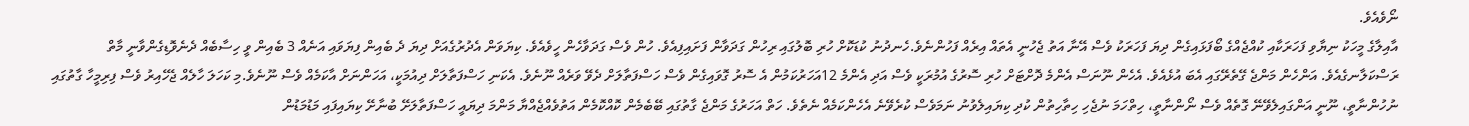ނޯވެއެވެ.
އާއިލާގެ މީހަކު ނިޔާވި ފަހަރަކާއި ކުއްޖެއްގެ ބޯފަޅައިގެން ދިޔަ ފަހަރަކު ވެސް އޭނާ އަތު ޖެހުނީ އެތައް އިރެއް ފަހުންނެވެ.ހެނދުނު ކުޑަކޮށް ހުރި ބޮލުގައި ރިހުން ގަދަވާން ފަށައިފިއެވެ. ހުން ވެސް ގަދަވާހެން ހީވެއެވެ. ކިޔަވަން އެދުރުގެއަށް ދިޔަ ދެ ބެއިން ފިޔަވައި އަނެއް 3 ބެއިން ވީ ހިސާބެއް ދެނެވޮޑިގެންވާނީ މާތް ރަސްކަލާނގެއެވެ. އަންހެން މަންޖެ ގޭތެރޭގައި އެބަ އުޅެއެވެ. އެހެން ނޫނަސް އެންމެ ދޮށްޓަށް ހުރި ސޮރުގެ އުމުރަކީ ވެސް އަދި އެންމެ 12އަހަރުކަމުން އެ ސޮރު ގޮވައިގެން ވެސް ހަސްފަތާލަށް ދެވޭ ވަރެއް ނޫނެވެ. އެކަނި ހަސްފަތާލަށް ދިއުމަކީ، އަހަންނަށް އާކަމެއް ވެސް ނޫނެވެ.މި ކަހަލަ ހާލެއް ޖެހޭއިރު ވެސް ފިރިމީހާ ގާތުގައި ނުހުންނާތީ، ނޫނީ އަންގައިލެވޭނޭ ގޮތެއް ވެސް ނޯންނާތީ، ހިތްހަމަ ނުޖެހި ހިތާހިތުން ކުދި ކިޔައިލެވުނު ނަމަވެސް ކުރެވޭނެ އެހެންކަމެއް ނެތެވެ. ހަތް އަހަރުގެ މަންޖެ ގާތުގައި ބޭބެމެން ކޮއްކޮމެން އަތުވެއްޖެއްޔާ މަންމަ ދިޔައީ ހަސްފަތާލަށޭ ބުނާށޭ ކިޔައިފައި މަޑުމަޑުން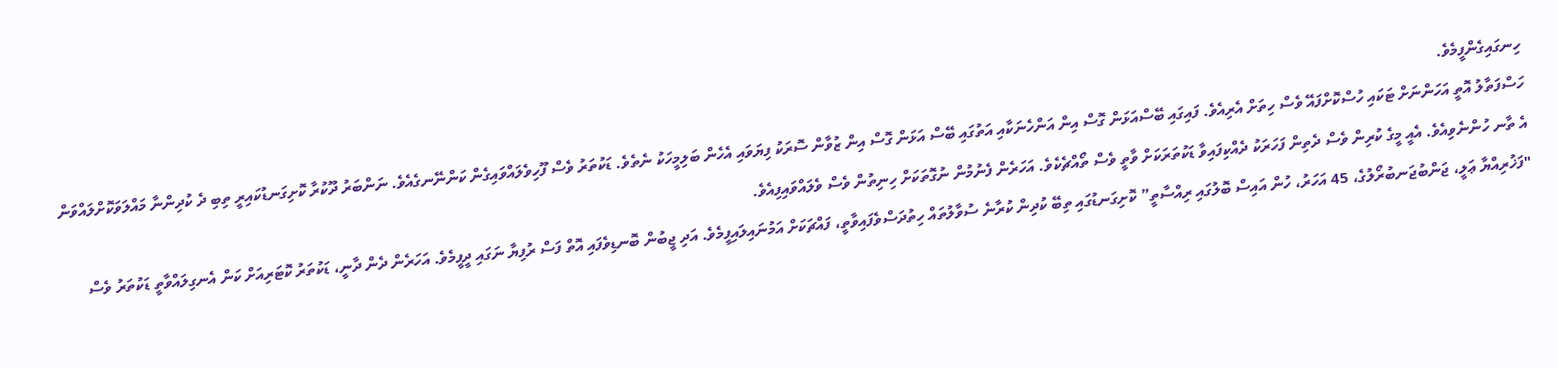ހިނގައިގެންފީމެވެ.
ހަސްފަތާލު އޮތީ އަހަންނަށް ޓަކައި ހުސްކޮށްފައޭ ވެސް ހިތަށް އެރިއެވެ. ފައިގައި ބޭސްއަޅަން ގޮސް އިން އަންހެނަކާއި އަތުގައި ބޭސް އަޅަން ގޮސް އިން ޒުވާން ސޮރަކު ފިޔަވައި އެހެން ބަލިމީހަކު ނެތެވެ. ޑަކުތަރު ވެސް ފޫހިވެލައްވައިގެން ކަންނޭނގެއެވެ. ނަންބަރު ދޫކުރާ ކޮށިގަނޑުކައިރީ ތިބި ދެ ކުދިންނާ މައްލަވަކޮށްލައްވަން އެ ތާނ ހުންނެވިއެވެ. އެއީ މީގެ ކުރިން ވެސް ދެތިން ފަހަރަކު ދެއްކިފައިވާ ޑަކުތަރަކަށް ވާތީ ވެސް ތޯއްޗެކެވެ. އަހަރެން ފެނުމުން ނުގޮތަކަށް ހިނިތުން ވެސް ވެލައްވައިފިއެވެ.
"ފަޚުރިއްޔާ ޢަލީ، ޖަންބުޖަނބުރޯލުގެ، 45 އަހަރު، ހުން އައިސް ބޮލުގައި ރިއްސާތީ” ކޮށިގަނޑުގައި ތިބޭ ކުދިން ކުރާނެ ސުވާލުތައް ހިތުދަސްވެފައިވާތީ، ފައްޗަކަށް އަމުނައިލައިފީމެވެ. އަދި ޖީބުން ބޮނޑިވެފައި އޮތް ފަސް ރުފިޔާ ނަގައި ދީފީމެވެ. އަހަރެން ދެން ދާނީ، ޑަކުތަރު ކޮޓަރިއަށް ކަން އެނގިލައްވާތީ ޑަކުތަރު ވެސް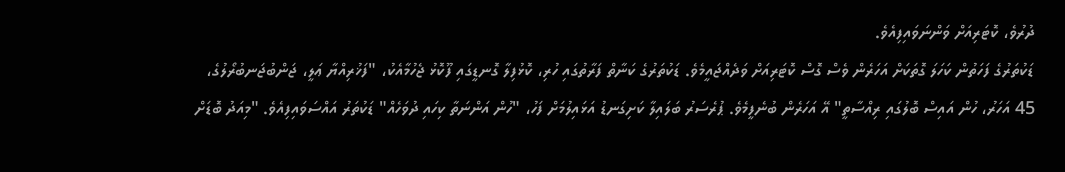ދުރުވެ، ކޮޓަރިއަށް ވަންނަވައިފިއެވެ.
ޑަކުތަރުގެ ފަހަތުން ކަހަލަ ގޮތަކަށް އަހަރެން ވެސް ގޮސް ކޮޓަރިއަށް ވަދެއްޖައީމެވެ. ޑަކުތަރުގެ ކަނާތް ފަރާތުގައި ހުރި، ކޮޅުފިލާ ގޮނޑީގައި ފޫކޮޅު ޖެހުމާއެކު، "ފަޚުރިއްޔާ ޢަލީ، ޖަންބުޖަނބުރޯލުގެ، 45 އަހަރު، ހުން އައިސް ބޮލުގައި ރިއްސާތީ" އޭ އަހަރެން ބުނެފީމެވެ. ޕުރެސަރު ބަލައިލާ ކަށިގަނޑު އަޅައިލުމަށް ފަހު، "ހުން އަންނަތާ ކިހައި ދުވަހެއް" ޑަކުތަރު އައްސަވައިފިއެވެ. "މިއަދު ބޮޑަށް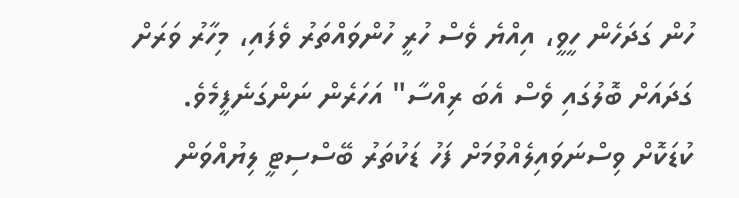ހުން ގަދަހެން ހީވީ، އިއްޔެ ވެސް ހުރީ ހުންވައްތަރު ވެފައި، މިހާރު ވަރަށް ގަދައަށް ބޮލުގައި ވެސް އެބަ ރިއްސާ" އަހަރެން ނަންގަނެފީމެވެ.
ކުޑަކޮށް ވިސްނަވައިލެއްވުމަށް ފަހު ޑަކުތަރު ބޭސްސިޓީ ލިޔުއްވަން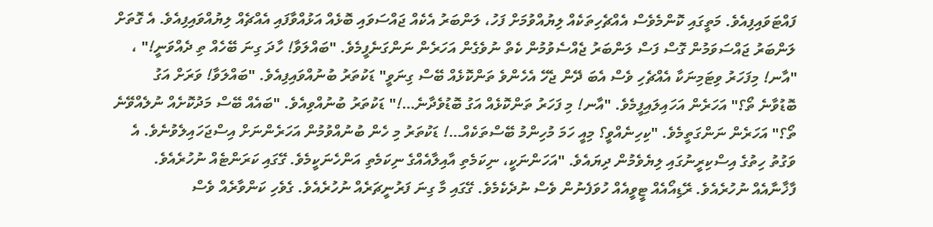ފައްޓަވައިފިއެވެ. މަތީގައި ކޮންމެވެސް އެއްޗެހިތަކެއް ލިޔުއްވުމަށް ފަހު، ލަންބަރު އެކެއް ޖައްސަވައި ބޮޅެއް އަޅުއްވާފައި އެއްޗެއް ލިޔުއްވައިފިއެވެ. އެ ގޮތަށް ލަންބަރު ޖައްސަވަމުން ގޮސް ފަސް ލަންބަރު ޖެއްސެވުމުން ކެތް ނުވެގެން އަހަރެން ނަންގަނެފީމެވެ. "ބައްލަވާ! ހާދަ ގިނަ ބޭހެއް ތި ދެއްވަނީ!" ، "އާނ! މިފަހަރު ވިޓަމިނަކާ އެއްޗެހި ވެސް އެބަ ދޭން ޖެހޭ އެހެންވެ ތަންކޮޅެއް ބޭސް ގިނަވީ" ޑަކުތަރު ބުނުއްވައިފިއެވެ. "ބައްލަވާ! ވަރަށް އަގު ބޮޑުވާނެ ތޯ؟" އަހަރެން އަހައިލައިފީމެވެ. "އާނ! މި ފަހަރު ތަންކޮޅެއް އަގު ބޮޑުވެދާނެ…!" ޑަކުތަރު ބުނުއްވިއެވެ. "ބައެއް ބޭސް މަދުކޮށެއް ނުލެއްވޭނެ ތޯ؟" އަހަރެން ނަންގަތީމެވެ. "ކިހިނެއްވީ؟ މިއީ ހަމަ މުހިންމު ބޭސްތަކެއް…! ޑަކުތަރު މި ހެން ބުނުއްވުމުން އަހަރެންނަށް އިސްޖަހައިލެވުނެވެ. އެ ވަގުތު ހިތުގެ އިސްކިރީނުގައި ލިޔެވެމުން ދިޔައެވެ. "އަހަންނަކީ، ނިކަމެތި އާއިލާއެއްގެ ނިކަމެތި އަންހެނަކީމެވެ. ގޭގައި ކަރަންޓެއް ނުހުރެއެވެ. ފާޚާނާއެއް ނުހުރެއެވެ. ރޭޑިއޯއެއް ޓީވީއެއް ހުވަފެނުން ވެސް ނުދެކެމެވެ. ގޭގައި މާ ގިނަ ފަރުނީޗަރެއް ނުހުރެއެވެ. ގެވެހި ކަންވާރެއް ވެސް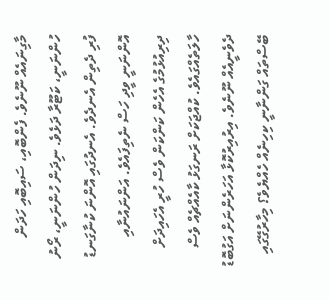މާގިނައެއް ނޫނެވެ. ފެންބޮއި، ސައިބޮއި ހަދަން ހުންނަނީ، ކަޓޫރާ ދަޅެވެ. ނިދަން ހުންނަނީ، ރޯނު ފުރި ދެތިން އެނދެވެ. އެނދުގައި އޮންނަ ކުނާގަނޑު އޮންނަނީ ވީދި ހަސް ނެތިފައެވެ. އަންނައުނާއި ދިރިއުޅުމުގެ އެހެން ކަންކަން ވެސް ހުރީ އެހައިދަށް ހާލަތެއްގައެވެ. ކުއްޖަކަށް ރަނގަޅު ކާއެއްޗެއް ވެސް ދެވެނީއެއް ނޫނެވެ. އިރުއިރުކޮޅާ އަހަރެންނަށް އަގުބޮޑު ބޭސްތައް ގަންނާނީ ކިހިނެއް ހެއްޔެވެ؟ މިހާރުގޭގައި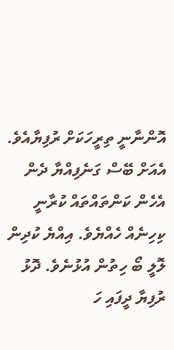އޮންނާނީ ތިރީހަކަށް ރުފިޔާއެވެ. އެއަށް ބޭސް ގަނެފިއްޔާ ދެން އެހެން ކަންތައްތައް ކުރާނީ ކިހިނެއް ހެއްޔެވެ. އިއްޔެ ކުދިން ލޮލީ ބޯ ހިތުން އުޅުނެވެ. ދޮޅު ރުފިޔާ ދީފައި ހަ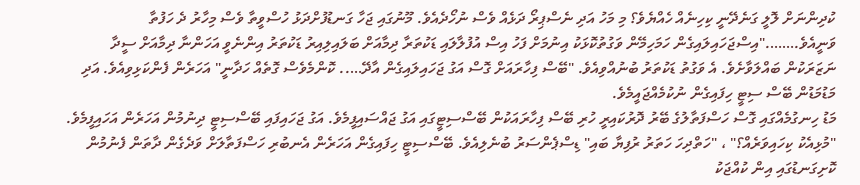ކުދިންނަށް ލޮލީ ގަނެދޭނީ ކިހިނެއް ހެއްޔެވެ؟ މި މަހު އަދި ނެސްޕިރޯ ދަޅެއް ވެސް ނުހޯދެއެވެ. މޫނުގައި ޖަހާ ގަނޑުފުށްދަޅު ހުސްވީތާ ވެސް މިހާރު ދެ ހަފުތާ ވަނީއެވެ.……."އިސްޖަހައިލައިގެން ހަމަހިމޭން ވަގުތުކޮޅަކު އިނުމަށް ފަހު އިސް އުފުލާލައި ޑަކުތަރާ ދިމާއަށް ބަލައިލިއިރު ޑަކުތަރު އިންނެވީ އަހަންނާ ދިމާއަށް ސީދާ ނަޒަރަކުން ބައްލަވާށެވެ. އެ ވަގުތު ޑަކުތަރު ބުނުއްވިއެވެ. "ބޭސް ފިހާރައަށް ގޮސް އަގު ޖަހައިލައިގެން އާދޭ….. ކޮންމެވެސް ގޮތެއް ހަދާނީ" އަހަރެން ފެންކަޅިވިއެވެ. އަދި މަޑުމަޑުން ބޭސް ސިޓީ ހިފައިގެން ނުކުމެއްޖައީމެވެ.
މަޑު ހިނގުމެއްގައި ގޮސް ހަސްފަތާލުގެ ބޭރު ދޮރުކައިރީ ހުރި ބޭސް ފިހާރައަކުން ބޭސްސިޓީގައި އަގު ޖައްސައިފީމެވެ. އަގު ޖަހައިފައި ބޭސްސިޓީ ދިނުމުން އަހަރެން އަހައިފީމެވެ. "މުޅިއެކު ކިހައިވަރެއް؟" ، "ހަތްދިހަ ހަތަރު ރުފިޔާ ބައި" ޑިސްޕެންސަރު ބުނެލިއެވެ. ބޭސްސިޓީ ހިފައިގެން އަހަރެން އެނބުރި ހަސްފަތާލަށް ވަދެގެން ދާތަން ފެނުމުން ކޮށިގަނޑުގައި އިން ކުއްޖަކު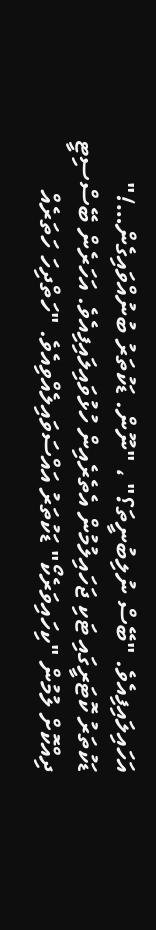އަހައިލައިފިއެވެ. "ބޭސް ނުލިބުނީތަ؟" ، "ނޫން. ޑަކުތަރު ބުނުއްވައިގެން…!"
ޑަކުތަރު ކޮޓަރީގައި ޓަކި ޖަހައިލުމުން އެތެރެއިން ހުޅުވައިލައިފިއެވެ. އަހަރެން ބޭސްސިޓީ ދިއްކޮށް ލުމުން "ކިހައިވަރެކޯ" ޑަކުތަރު އައްސަވައިލެއްވިއެވެ. "ހަތްދިހަ ހަތަރެއް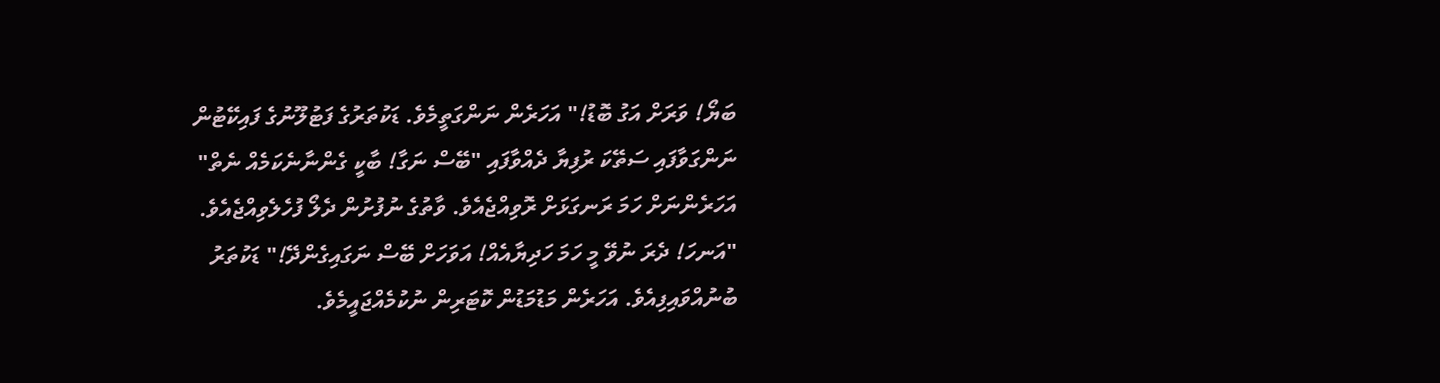ބަޔޯ! ވަރަށް އަގު ބޮޑު!" އަހަރެން ނަންގަތީމެވެ. ޑަކުތަރުގެ ފަޓުލޫނުގެ ފައިކޭޓުން ނަންގަވާފައި ސަތޭކަ ރުފިޔާ ދެއްވާފައި "ބޭސް ނަގާ! ބާކީ ގެންނާނެކަމެއް ނެތް" އަހަރެންނަށް ހަމަ ރަނގަޅަށް ރޮވިއްޖެއެވެ. ވާތުގެ ނުފުށުން ދެލޯ ފުހެލެވިއްޖެއެވެ. "އަނހަ! ދެރަ ނުވޭ މީ ހަމަ ހަދިޔާއެއް! އަވަހަށް ބޭސް ނަގައިގެންދޭ!" ޑަކުތަރު ބުނުއްވައިފިއެވެ. އަހަރެން މަޑުމަޑުން ކޮޓަރިން ނުކުމެއްޖައީމެވެ.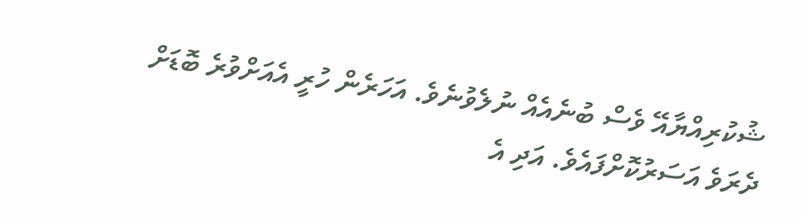ޝުކުރިއްޔާއޭ ވެސް ބުނެއެއް ނުލެވުނެވެ. އަހަރެން ހުރީ އެއަށްވުރެ ބޮޑަށް ދެރަވެ އަސަރުކޮށްފައެވެ. އަދި އެ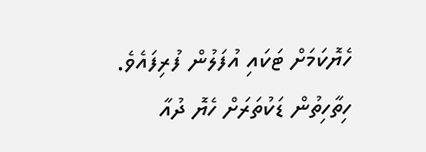ހެޔޮކަމަށް ޓަކައި އުފަލުން ފުރިފައެވެ. ހިތާހިތުން ޑަކުތަރަށް ހެޔޮ ދުއާ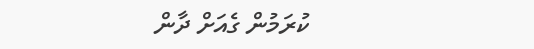ކުރަމުން ގެއަށް ދާން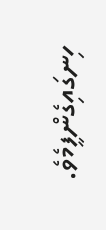ހިނގައިގެންފީމެވެ.